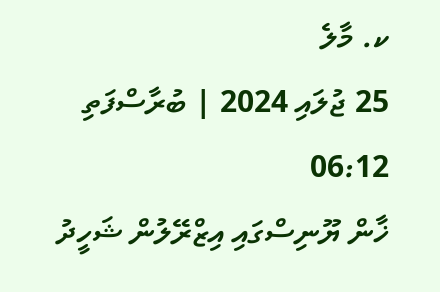ކ. މާލެ
25 ޖުލައި 2024 | ބުރާސްފަތި 06:12
ޚާން ޔޫނިސްގައި އިޒްރޭލުން ޝަހީދު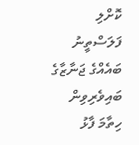ކޮށްލި ފަލަސްތީނު ބައެއްގެ ޖަނާޒާގެ ބައިވެރިވިން ހިތާމަ ފާޅު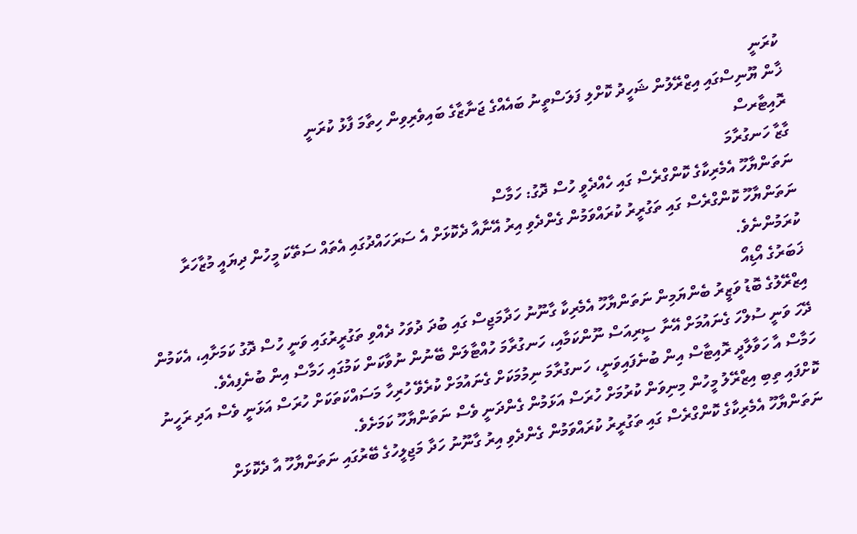ކުރަނީ
ޚާން ޔޫނިސްގައި އިޒްރޭލުން ޝަހީދު ކޮށްލި ފަލަސްތީނު ބައެއްގެ ޖަނާޒާގެ ބައިވެރިވިން ހިތާމަ ފާޅު ކުރަނީ
ރޮއިޓާރސް
ގާޒާ ހަނގުރާމަ
ނަތަންޔާހޫ އެމެރިކާގެ ކޮންގްރެސް ގައި ހެއްދެވީ ހުސް ދޮގު: ހަމާސް
ނަތަންޔާހޫ ކޮންގްރެސް ގައި ތަގުރީރު ކުރައްވަމުން ގެންދެވި އިރު އޭނާއާ ދެކޮޅަށް އެ ސަރަހައްދުގައި އެތައް ސަތޭކަ މީހުން ދިޔައީ މުޒާހަރާ ކުރަމުންނެވެ.
ޚަބަރުގެ އޯޑިއޯ
އިޒްރޭލުގެ ބޮޑު ވަޒީރު ބެންޔަމިން ނަތަންޔާހޫ އެމެރިކާ ގާނޫނު ހަދާމަޖިސް ގައި ބުދަ ދުވަހު ދެއްވި ތަގުރީރުގައި ވަނީ ހުސް ދޮގު ކަމަށާއި، އެކަމުން ދޭހަ ވަނީ ސުލްހަ ގެނައުމަށް އޭނާ ސީރިއަސް ނޫންކަމާއި، ހަނގުރާމަ ހުއްޓާލަން ބޭނުން ނުވާކަން ކަމުގައި ހަމާސް އިން ބުނެފިއެވެ.
ހަމާސް އާ ހަވާލާދީ ރޮއިޓާސް އިން ބުނެފައިވަނީ، ހަނގުރާމަ ނިމުމަކަށް ގެނައުމަށް ކުރެވޭ ހުރިހާ މަސައްކަތަކަށް ހުރަސް އަޅަނީ ވެސް އަދި ރަހީނު ކޮށްފައި ތިބި އިޒްރޭލު މީހުން މިނިވަން ކުރުމަށް ހުރަސް އަޅަމުން ގެންދަނީ ވެސް ނަތަންޔާހޫ ކަމަށެވެ.
ނަތަންޔާހޫ އެމެރިކާގެ ކޮންގްރެސް ގައި ތަގުރީރު ކުރައްވަމުން ގެންދެވި އިރު ގާނޫނު ހަދާ މަޖިލީހުގެ ބޭރުގައި ނަތަންޔާހޫ އާ ދެކޮޅަށް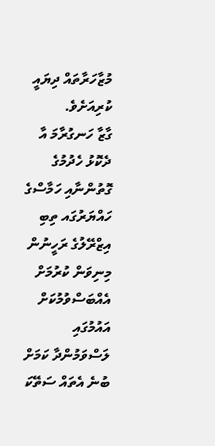މުޒާހަރާތައް ދިޔައީ ކުރިއަށެވެ.
ގާޒާ ހަނގުރާމަ އާ ދެކޮޅު ހެދުމުގެ ގޮތުންނާއި ހަމާސްގެ ހައްޔަރުގައ ތިބި އިޒްރޭލުގެ ރަހީނުން މިނިވަން ކުރުމަށް އެއްބަސްވުމުކަށް އައުމުގައި ލަސްވަމުންދާ ކަމަށް ބުނެ އެތައް ސަތޭކަ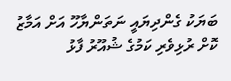ބަޔަކު ގެންދިޔައީ ނަތަންޔާހޫ އަށް އަމާޒު ކޮށް ރުޅިވެރި ކަމުގެ ޝުއޫރު ފާޅު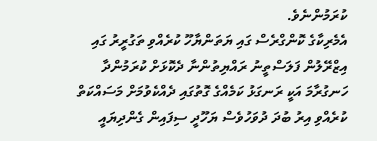ކުރަމުންނެވެ.
އެމެރިކާގެ ކޮންގްރެސް ގައި ޔަތަންޔާހޫ ކުރެއްވި ތަގުރީރު ގައި އިޒްރޭލުން ފަލަސްތީނު ރައްޔިތުންނާ ދެކޮޅަށް ކުރަމުންދާ ހަނގުރާމަ އަކީ ރަނގަޅު ކަމެއްގެ ގޮތުގައި ދެއްކެވުމަށް މަސައްކަތް ކުރެއްވި އިރު ބުދަ ދުވަހުވެސް ޔަހޫދީ ސިފައިން ގެންދިޔައީ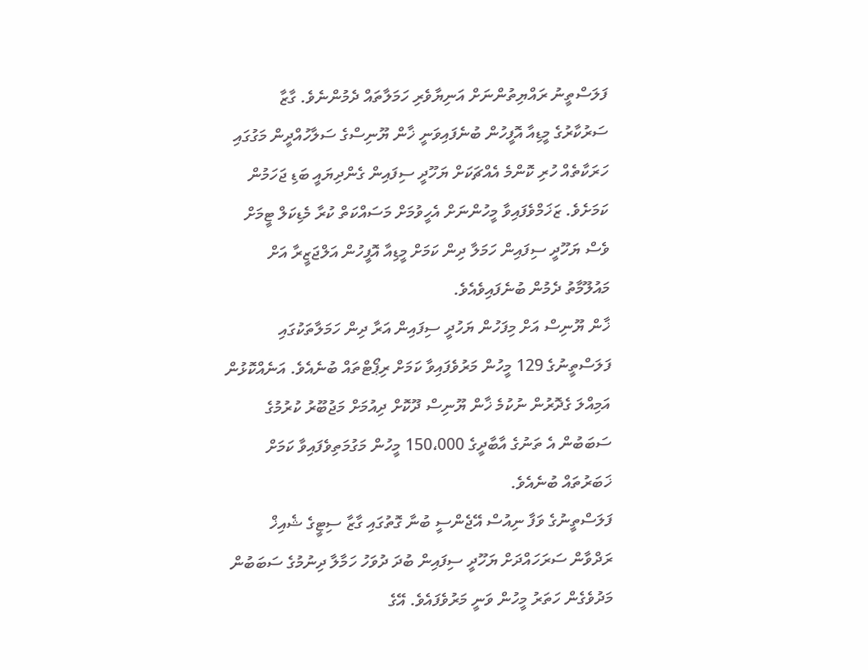ފަލަސްތީނު ރައްޔިތުންނަށް އަނިޔާވެރި ހަމަލާތައް ދެމުންނެވެ. ގާޒާ ސަރުކާރުގެ މީޑިއާ އޮފީހުން ބުނެފައިވަނީ ޚާން ޔޫނިސްގެ ސަލާހުއްދީން މަގުގައި ހަރަކާތެއް ހުރި ކޮންމެ އެއްޗަކަށް ޔަހޫދީ ސިފައިން ގެންދިޔައީ ބަޑި ޖަހަމުން ކަމަށެވެ. ޒަޚަމްވެފައިވާ މީހުންނަށް އެހީވުމަށް މަސައްކަތް ކުރާ މެޑިކަލް ޓީމަށް ވެސް ޔަހޫދީ ސިފައިން ހަމަލާ ދިން ކަމަށް މީޑިއާ އޮފީހުން އަލްޖަޒީރާ އަށް މައުލޫމާތު ދެމުން ބުނެފައިވެއެވެ.
ޚާން ޔޫނިސް އަށް މިފަހުން ޔަހުދީ ސިފައިން އަރާ ދިން ހަމަލާތަކުގައި ފަލަސްތީނުގެ 129 މީހުން މަރުވެފައިވާ ކަމަށް ރިޕޯޓްތައް ބުނެއެވެ. އަނެއްކޮޅުން އަމިއްލަ ގެދޮރުން ނުކުމެ ޚާން ޔޫނިސް ދޫކޮށް ދިއުމަށް މަޖުބޫރު ކުރުމުގެ ސަބަބުން އެ ތަނުގެ އާބާދީގެ 150،000 މީހުން މަގުމަތިވެފައިވާ ކަމަށް ޚަބަރުތައް ބުނެއެވެ.
ފަލަސްތީނުގެ ވަފާ ނިއުސް އޭޖެންސީ ބުނާ ގޮތުގައި ގާޒާ ސިޓީގެ ޝެއިޚް ރަދްވާން ސަރަހައްދަށް ޔަހޫދީ ސިފައިން ބުދަ ދުވަހު ހަމާލާ ދިނުމުގެ ސަބަބުން މަދުވެގެން ހަތަރު މީހުން ވަނީ މަރުވެފައެވެ. އޭގެ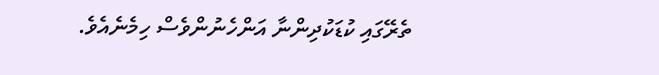ތެރޭގައި ކުޑަކުދިންނާ އަންހެނުންވެސް ހިމެނެއެވެ.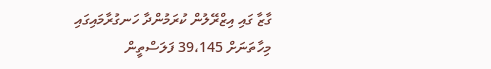ގާޒާ ގައި އިޒްރޭލުން ކުރަމުންދާ ހަނގުރާމައިގައި މިހާތަނަށް 39،145 ފަލަސްތީން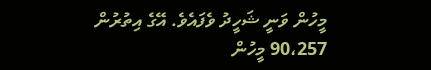މީހުން ވަނީ ޝަހީދު ވެފައެވެ. އޭގެ އިތުރުން 90،257 މީހުން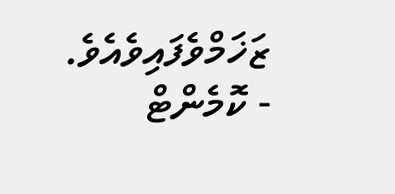ޒަޚަމްވެފައިވެއެވެ.
- ކޮމެންޓް